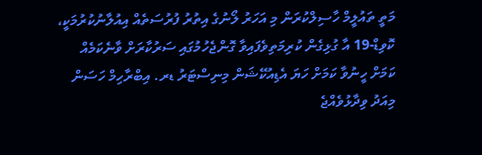މަތީ ތައުލީމް ހާސިލްކުރަން މި އަހަރު ލޯނުގެ އިތުރު ފުރުސަތެއް އިއުލާނުކުރުމަކީ، ކޮވިޑް-19 އާ ގުޅިގެން ކުރިމަތިވެފައިވާ ގޮންޖެހުމުގައި ސަރުކާރަށް ވާނެކަމެއް ކަމަށް ހީނުވާ ކަމަށް ހަޔަ އެޑިއުކޭޝަން މިނިސްޓަރު ޑރ. އިބްރާހިމް ހަސަން މިއަދު ވިދާޅުވެއްޖެ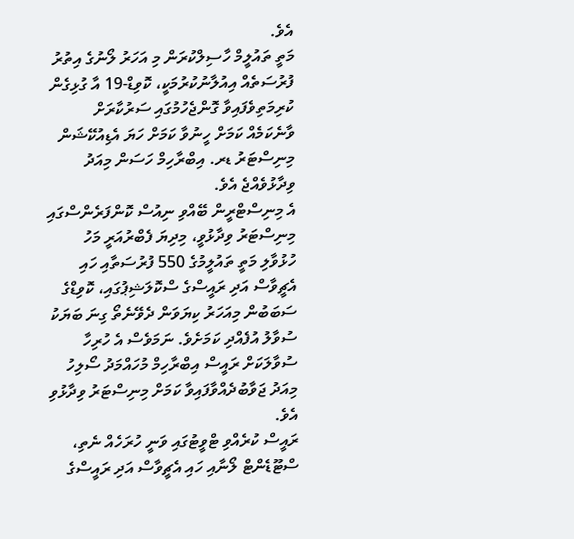އެވެ.
މަތީ ތައުލީމް ހާސިލްކުރަން މި އަހަރު ލޯނުގެ އިތުރު ފުރުސަތެއް އިއުލާނުކުރުމަކީ، ކޮވިޑް-19 އާ ގުޅިގެން ކުރިމަތިވެފައިވާ ގޮންޖެހުމުގައި ސަރުކާރަށް ވާނެކަމެއް ކަމަށް ހީނުވާ ކަމަށް ހަޔަ އެޑިއުކޭޝަން މިނިސްޓަރު ޑރ. އިބްރާހިމް ހަސަން މިއަދު ވިދާޅުވެއްޖެ އެވެ.
އެ މިނިސްޓްރީން ބޭއްވި ނިއުސް ކޮންފަރެންސްގައި މިނިސްޓަރު ވިދާޅުވީ، މިދިޔަ ފެބްރުއަރީ މަހު ހުޅުވާލި މަތީ ތައުލީމުގެ 550 ފުރުސަތާއި ހައި އެޗީވާސް އަދި ރައީސްގެ ސްކޮލަޝިޕުގައި، ކޮވިޑްގެ ސަބަބުން މިއަހަރު ކިޔަވަން ދެވޭނެތޯ ގިނަ ބަޔަކު ސުވާލު އުފެއްދި ކަމަށެވެ. ނަމަވެސް އެ ހުރިހާ ސުވާލަކަށް ރައީސް އިބްރާހިމް މުހައްމަދު ސޯލިހު މިއަދު ޖަވާބުދެއްވާފައިވާ ކަމަށް މިނިސްޓަރު ވިދާޅުވި އެވެ.
ރައީސް ކުރެއްވި ޓްވީޓުގައި ވަނީ ހުރަހެއް ނެތި، ސްޓޫޑެންޓް ލޯނާއި ހައި އެޗީވާސް އަދި ރައީސްގެ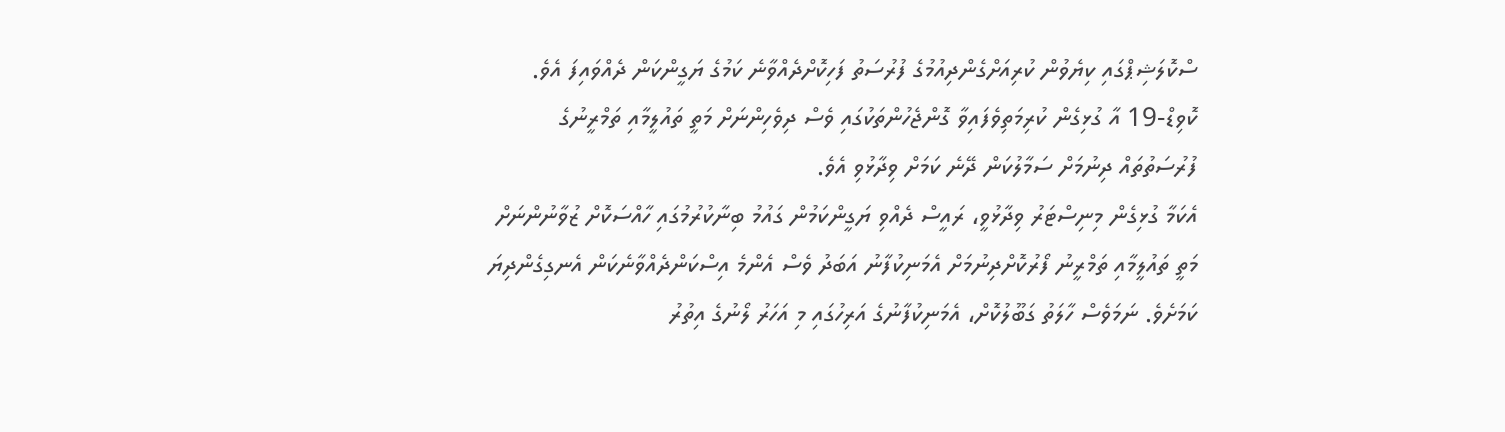ސްކޮލަޝިޕްގައި ކިޔެވުން ކުރިއަށްގެންދިއުމުގެ ފުރުސަތު ފަހިކޮށްދެއްވާނެ ކަމުގެ ޔަގީންކަން ދެއްވައިފަ އެވެ. ކޮވިޑް-19 އާ ގުޅިގެން ކުރިމަތިވެފައިވާ ގޮންޖެހުންތަކުގައި ވެސް ދިވެހިންނަށް މަތީ ތައުލީމާއި ތަމްރީނުގެ ފުރުސަތުތައް ދިނުމަށް ސަމާލުކަން ދޭނެ ކަމަށް ވިދާޅުވި އެވެ.
އެކަމާ ގުޅިގެން މިނިސްޓަރު ވިދާޅުވީ، ރައީސް ދެއްވި ޔަގީންކަމުން ގައުމު ބިނާކުރުމުގައި ހާއްސަކޮށް ޒުވާނުންނަށް މަތީ ތައުލީމާއި ތަމްރީނު ފޯރުކޮށްދިނުމަށް އެމަނިކުފާނު އަބަދު ވެސް އެންމެ އިސްކަންދެއްވާނެކަން އެނގިގެންދިޔަ ކަމަށެވެ. ނަމަވެސް ހާލަތު ގަބޫލުކޮށް، އެމަނިކުފާނުގެ އަރިހުގައި މި އަހަރު ލޯނުގެ އިތުރު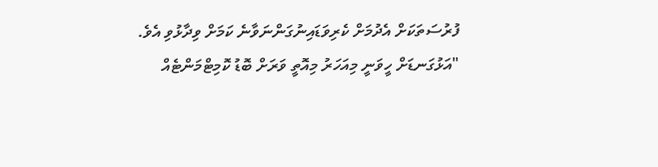ފުރުސަތަކަށް އެދުމަށް ކެރިވަޑައިނުގަންނަވާނެ ކަމަށް ވިދާޅުވި އެވެ.
"އަޅުގަނޑަށް ހީވަނީ މިއަހަރު މިއޮތީ ވަރަށް ބޮޑު ކޮމިޓްމަންޓެއް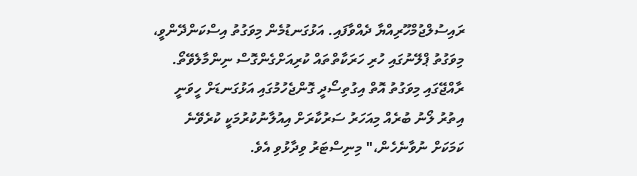ރައިސުލްޖުމްހޫރިއްޔާ ދެއްވާފައި. އަޅުގަނޑުމެން މިވަގުތު އިސްކަންދޭންވީ، މިވަގުތު ޕްލޭނުގައި ހުރި ހަރަކާތްތައް ކުރިއަށްގެންގޮސް ނިންމާލެވޭތޯ. ރާއްޖޭގައި މިވަގުތު އޮތް އިގުތިސޯދީ ގޮންޖެހުމުގައި އަޅުގަނޑަށް ހީވަނީ އިތުރު ލޯނު ބުރެއް މިއަހަރު ސަރުކާރަށް އިއުލާނުކުރުމަކީ ކުރެވޭނެ ކަމަކަށް ނުވާނެހެން،" މިނިސްޓަރު ވިދާޅުވި އެވެ.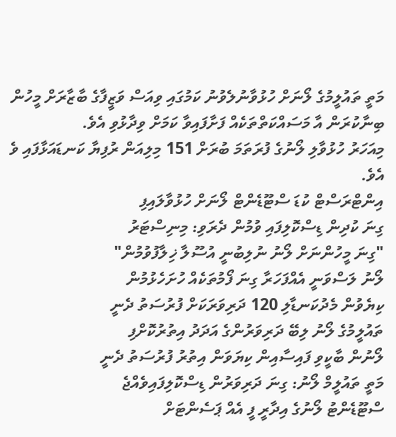މަތީ ތައުލީމުގެ ލޯނަށް ހުޅުވާނުލެވުނު ކަމުގައި ވިއަސް ވަޒީފާގެ ބާޒާރަށް މީހުން ބިނާކުރަން އާ މަސައްކަތްތަކެއް ފަށާފައިވާ ކަމަށް ވިދާޅުވި އެވެ.
މިއަހަރު ހުޅުވާލި ލޯނުގެ ފުރަތަމަ ބުރަށް 151 މިލިއަން ރުފިޔާ ކަނޑައަޅާފައި ވެ އެވެ.
އިންޓްރަސްޓް ކުޑަ ސްޓޫޑެންޓް ލޯނަށް ހުޅުވާލައިފި
ގިނަ ކުދިން ޑިސްކޮލިފައި ވުމުން ދެރަވި: މިނިސްޓަރު
"ގިނަ މީހުންނަށް ލޯނު ނުލިބުނީ އުސޫލާ ޚިލާފުވުމުން"
ލޯނު ލަސްވަނީ އެއްފަހަރާ ގިނަ ފޯމުތަކެއް ހުށަހެޅުމުން
ކިޔެވުން މެދުކަނޑާލި 120 ދަރިވަރަކަށް ފުރުސަތު ދެނީ
ތައުލީމުގެ ލޯނު ލިބޭ ދަރިވަރުންގެ އަދަދު އިތުރުކޮށްފި
ލޯނުން ބާކީވި ފައިސާއިން ކިޔަވަން އިތުރު ފުރުސަތު ދެނީ
މަތީ ތައުލީމް ލޯނު: ގިނަ ދަރިވަރުން ޑިސްކޮލިފައިވެއްޖެ
ސްޓޫޑެންޓު ލޯނުގެ އިދާރީ ފީ އެއް ޕަސެންޓަށް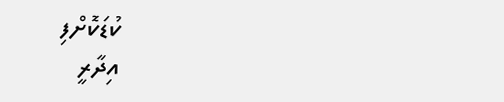ކުޑަކޮށްފި
އިދާރީ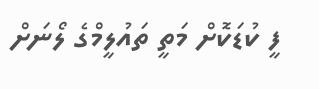ފީ ކުޑަކޮށް މަތީ ތައުލީމްގެ ލޯނަށް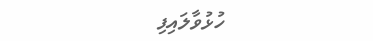ހުޅުވާލައިފި